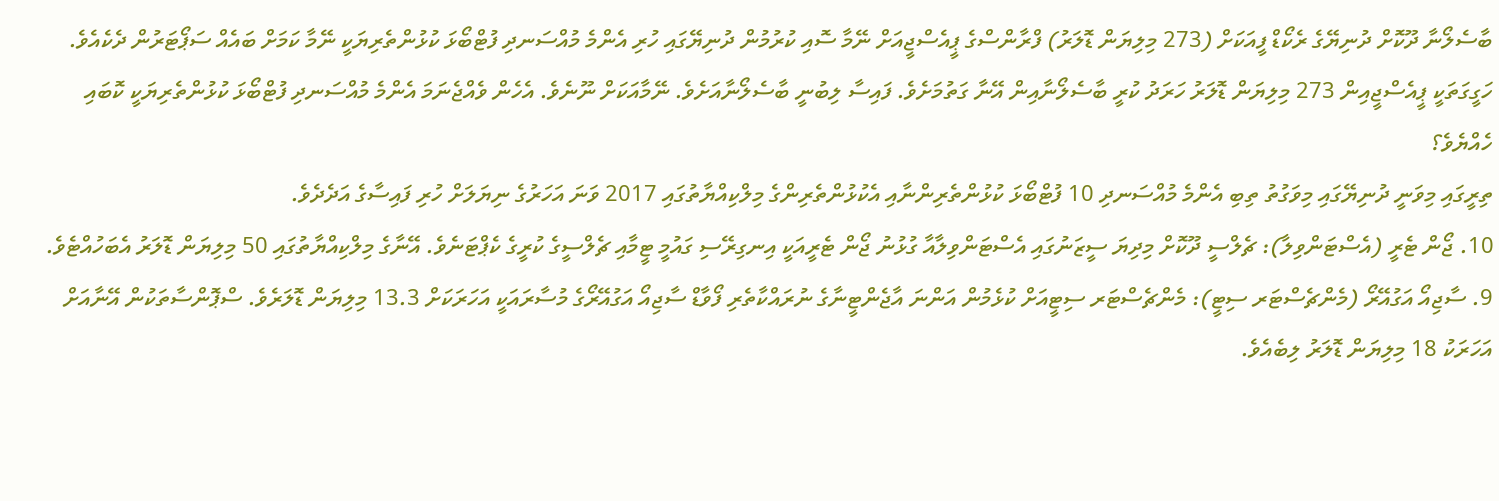ބާސެލޯނާ ދޫކޮށް ދުނިޔޭގެ ރެކޯޑް ފީއަކަށް (273 މިލިޔަން ޑޮލަރު) ފްރާންސްގެ ޕީއެސްޖީއަށް ނޭމާ ސޮއި ކުރުމުން ދުނިޔޭގައި ހުރި އެންމެ މުއްސަނދި ފުޓްބޯޅަ ކުޅުންތެރިޔަކީ ނޭމާ ކަމަށް ބައެއް ސަޕޯޓަރުން ދެކެއެވެ. ހަގީގަތަކީ ޕީއެސްޖީއިން 273 މިލިޔަން ޑޮލަރު ހަރަދު ކުރީ ބާސެލޯނާއިން އޭނާ ގަތުމަށެވެ. ފައިސާ ލިބުނީ ބާސެލޯނާއަށެވެ. ނޭމާއަކަށް ނޫނެވެ. އެހެން ވެއްޖެނަމަ އެންމެ މުއްސަނދި ފުޓްބޯޅަ ކުޅުންތެރިޔަކީ ކޮބައި ހެއްޔެވެ؟
ތިރީގައި މިވަނީ ދުނިޔޭގައި މިވަގުތު ތިބި އެންމެ މުއްސަނދި 10 ފުޓްބޯޅަ ކުޅުންތެރިންނާއި އެކުޅުންތެރިންގެ މިލްކިއްޔާތުގައި 2017 ވަނަ އަހަރުގެ ނިޔަލަށް ހުރި ފައިސާގެ އަދެދެވެ.
10. ޖޯން ޓެރީ (އެސްޓަންވިލާ): ޗެލްސީ ދޫކޮށް މިދިޔަ ސީޒަނުގައި އެސްޓަންވިލާއާ ގުޅުނު ޖޯން ޓެރީއަކީ އިނގިރޭސި ގައުމީ ޓީމާއި ޗެލްސީގެ ކުރީގެ ކެޕްޓަނެވެ. އޭނާގެ މިލްކިއްޔާތުގައި 50 މިލިޔަން ޑޮލަރު އެބަހުއްޓެވެ.
9. ސާޖިއޯ އަގުއޭރޯ (މެންޗެސްޓަރ ސިޓީ): މެންޗެސްޓަރ ސިޓީއަށް ކުޅެމުން އަންނަ އާޖެންޓީނާގެ ނުރައްކާތެރި ފޯވާޑް ސާޖިއޯ އަގުއޭރޯގެ މުސާރައަކީ އަހަރަކަށް 13.3 މިލިޔަން ޑޮލަރެވެ. ސްޕޮންސާތަކުން އޭނާއަށް އަހަރަކު 18 މިލިޔަން ޑޮލަރު ލިބެއެވެ.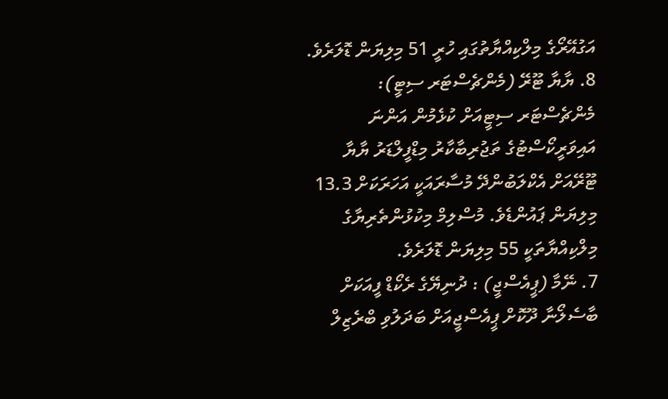އަގުއޭރޯގެ މިލްކިއްޔާތުގައި ހުރީ 51 މިލިޔަން ޑޮލަރެވެ.
8. ޔާޔާ ޓޫރޭ (މެންޗެސްޓަރ ސިޓީ): މެންޗެސްޓަރ ސިޓީއަށް ކުޅެމުން އަންނަ އައިވަރީކޯސްޓުގެ ތަޖުރިބާކާރު މިޑްފީލްޑަރު ޔާޔާ ޓޫރޭއަށް އެކްލަބުންދޭ މުސާރައަކީ އަހަރަކަށް 13.3 މިލިޔަން ޕައުންޑެވެ. މުސްލިމް މިކުޅުންތެރިޔާގެ މިލްކިއްޔާތަކީ 55 މިލިޔަން ޑޮލަރެވެ.
7. ނޭމާ (ޕީއެސްޖީ) : ދުނިޔޭގެ ރެކޯޑް ފީއަކަށް ބާސެލޯނާ ދޫކޮށް ޕީއެސްޖީއަށް ބަދަލުވި ބްރެޒިލް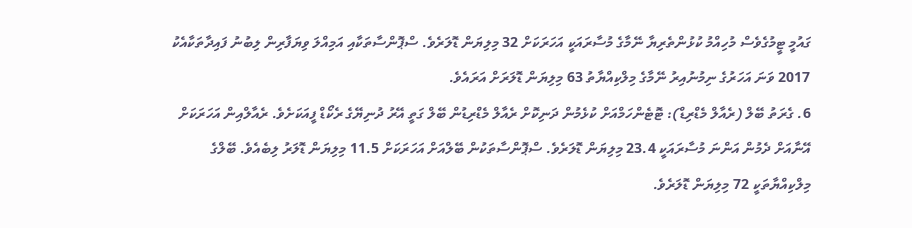ގައުމީ ޓީމުގެވެސް މުހިއްމު ކުޅުންތެރިޔާ ނޭމާގެ މުސާރައަކީ އަހަރަކަށް 32 މިލިޔަން ޑޮލަރެވެ. ސްޕޮންސާތަކާއި އަމިއްލަ ވިޔަފާރިން ލިބުނު ފައިދާތަކާއެކު 2017 ވަނަ އަހަރުގެ ނިމުނުއިރު ނޭމާގެ މިލްކިއްޔާތު 63 މިލިޔަން ޑޮލަރަށް އަރައެވެ.
6. ގެރަތު ބޭލް (ރެއާލް މެޑްރިޑް): ޓޮޓެންހަމްއަށް ކުޅެމުން ދަނިކޮށް ރެއާލް މެޑްރިޑުން ބޭލް ގަތީ އޭރު ދުނިޔޭގެ ރެކޯޑް ފީއަކަށެވެ. ރެއާލްއިން އަހަރަކަށް އޭނާއަށް ދެމުން އަންނަ މުސާރައަކީ 23.4 މިލިޔަން ޑޮލަރެވެ. ސްޕޮންސާތަކުން ބޭލްއަށް އަހަރަކަށް 11.5 މިލިޔަން ޑޮލަރު ލިބެއެވެ. ބޭލްގެ މިލްކިއްޔާތަކީ 72 މިލިޔަން ޑޮލަރެވެ.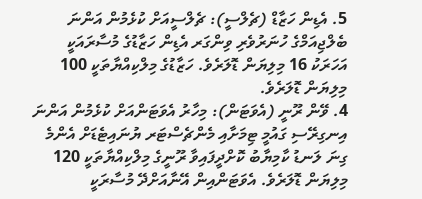5. އެޑިން ހަޒާޑް (ޗެލްސީ): ޗެލްސީއަށް ކުޅެމުން އަންނަ ބެލްޖިއަމްގެ ހުނަރުވެރި ވިންގަރ އެޑިން ހަޒާޑުގެ މުސާރައަކީ އަހަރަކު 16 މިލިޔަން ޑޮލަރެވެ. ހަޒާޑުގެ މިލްކިއްޔާތަކީ 100 މިލިޔަން ޑޮލަރެވެ.
4. ވޭން ރޫނީ (އެވަޓަން): މިހާރު އެވަޓަންއަށް ކުޅެމުން އަންނަ އިނގިރޭސި ގައުމީ ޓިމަށާއި މެންޗެސްޓަރ ޔުނައިޓެޑަށް އެންމެ ގިނަ ލަނޑު ކާމިޔާބު ކޮށްދީފައިވާ ރޫނީގެ މިލްކިއްޔާތަކީ 120 މިލިޔަން ޑޮލަރެވެ. އެވަޓަންއިން އޭނާއަށްދޭ މުސާރަކީ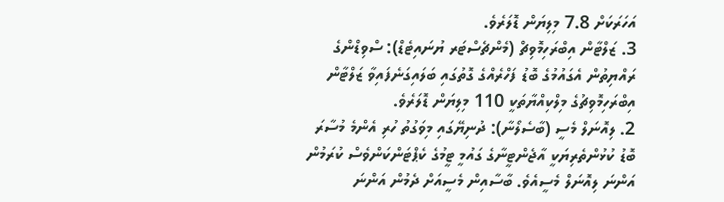އަހަރަކަށް 7.8 މިލިޔަން ޑޮލަރެވެ.
3. ޒަލްޓާން އިބްރަހިމޮވިޗް (މެންޗެސްޓަރ ޔުނައިޓެޑް): ސްވިޑްންގެ ރައްޔިތުން އެގައުމުގެ ބޮޑު ފަހްރެއްގެ ގޮތުގައި ބަލައިގަނެފައިވާ ޒަލްޓާން އިބްރަހިމޮވިޗުގެ މިލްކިއްޔާތަކީ 110 މިލިޔަން ޑޮލަރެވެ.
2. ލިއޮނަލް މެސީ (ބާސެލޯނާ): ދުނިޔޭގައި މިވަގުތު ހުރި އެންމެ މުސާރަ ބޮޑު ކުޅުންތެރިޔަކީ އާޖެންޓީނާގެ ގައުމީ ޓީމުގެ ކެޕްޓަންކަންވެސް ކުރަމުން އަންނަ ލިއޮނަލް މެސީއެވެ. ބާސާއިން މެސީއަށް ދެމުން އަންނަ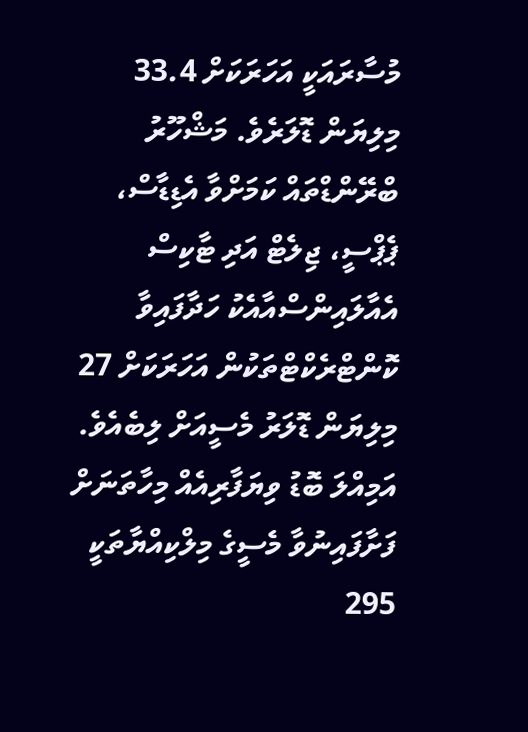މުސާރައަކީ އަހަރަކަށް 33.4 މިލިޔަން ޑޮލަރެވެ. މަޝްހޫރު ބްރޭންޑްތައް ކަމަށްވާ އެޑިޑާސް، ޕެޕްސީ، ޖިލެޓް އަދި ޓާކިސް އެއާލައިންސްއާއެކު ހަދާފައިވާ ކޮންޓްރެކްޓްތަކުން އަހަރަކަށް 27 މިލިޔަން ޑޮލަރު މެސީއަށް ލިބެއެވެ. އަމިއްލަ ބޮޑު ވިޔަފާރިއެއް މިހާތަނަށް ފަށާފައިނުވާ މެސީގެ މިލްކިއްޔާތަކީ 295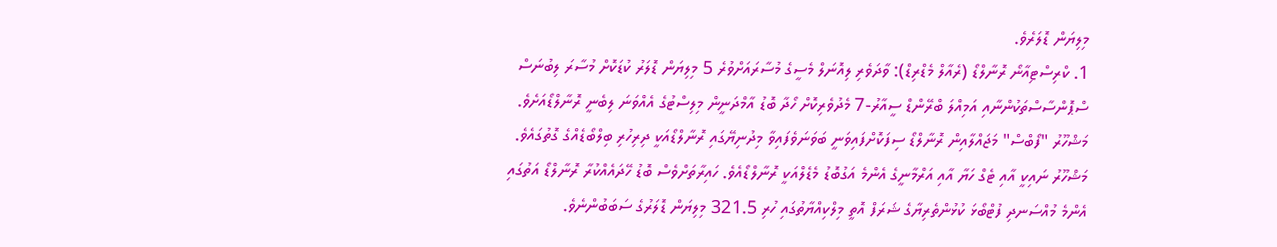މިލިޔަން ޑޮލަރެވެ.
1. ކްރިސްޓިއާނޯ ރޮނާލްޑޯ (ރެއާލް މެޑްރިޑް): ވާދަވެރި ލިއޮނަލް މެސީގެ މުސާރައަށްވުރެ 5 މިލިޔަން ޑޮލަރު ކުޑަކޮށް މުސާރަ ލިބުނަސް ސްޕޮންސާސްތަކުންނާއި އަމިއްލަ ބްރޭންޑް ސީއާރު-7 މެދުވެރިކޮށް ހޯދާ ބޮޑު އާމްދަނީން މިލިސްޓުގެ އެއްވަނަ ލިބެނީ ރޮނާލްޑޯއަށެވެ. މަޝްހޫރު "ފޯބްސް" މަޖައްލާއިން ރޮނާލްޑޯ ސިފަކޮށްފައިވަނީ ބަވަނަވެފައިވާ މިދުނިޔޭގައި ރޮނާލްޑޯއަކީ ދިރިހުރި ބިލްބޯޑެއްގެ ގޮތުގައެވެ. މަޝްހޫރު ނައިކީ އާއި ޓެގް ހަޔާ އާއި އަރްމާނީގެ އެންމެ އަގުބޮޑު މެޑެލްއަކީ ރޮނާލްޑޯއެވެ. ހައިރާތަށްވެސް ބޮޑު ހޭދައެއްކުރާ ރޮނާލްޑޯ އަތުގައި އެންމެ މުއްސަނދި ފުޓްބޯޅަ ކުޅުންތެރިޔާގެ ޝަރަފް އޮތީ މިލްކިއްޔާތުގައި ހުރި 321.5 މިލިޔަން ޑޮލަރުގެ ސަބަބުންނެވެ.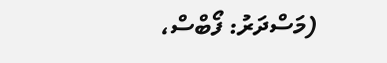(މަސްދަރު: ފޯބްސް،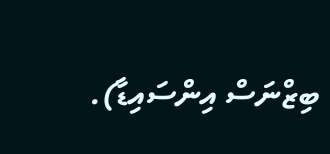ބިޒްނަސް އިންސައިޑާ).